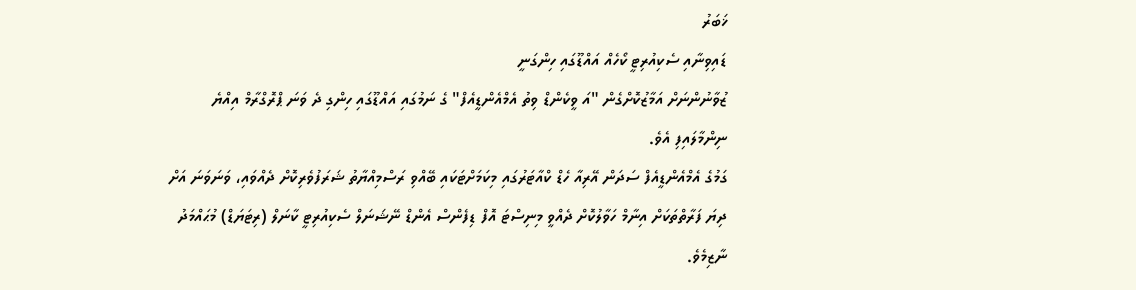ޚަބަރު
ޑައިވިނާއި ސެކިއުރިޓީ ކޯހެއް އައްޑޫގައި ހިންގަނީ
ޒުވާނުންނަށް އަމާޒުކޮށްގެން "އަ ވީކެންޑް ވިތު އެމްއެންޑީއެފް" ގެ ނަމުގައި އައްޑޫގައި ހިންގި ދެ ވަނަ ޕްރޮގްރާމް އިއްޔެ ނިންމާލައިފި އެވެ.
ގަމުގެ އެމްއެންޑީއެފް ސަދަން އޭރިއާ ހެޑް ކްއާޓަރުގައި މިކަމަށްޓަކައި ބޭއްވި ރަސްމިއްޔާތު ޝަރަފުވެރިކޮށް ދެއްވައި، ވަނަވަނަ އަށް ދިޔަ ފަރާތްތަކަށް އިނާމް ހަވާލުކޮށް ދެއްވީ މިނިސްޓަ އޮފް ޑިފެންސް އެންޑް ނޭޝަނަލް ސެކިއުރިޓީ ކާނަލް (ރިޓަޔަޑް) މުޙައްމަދު ނާޒިމެވެ.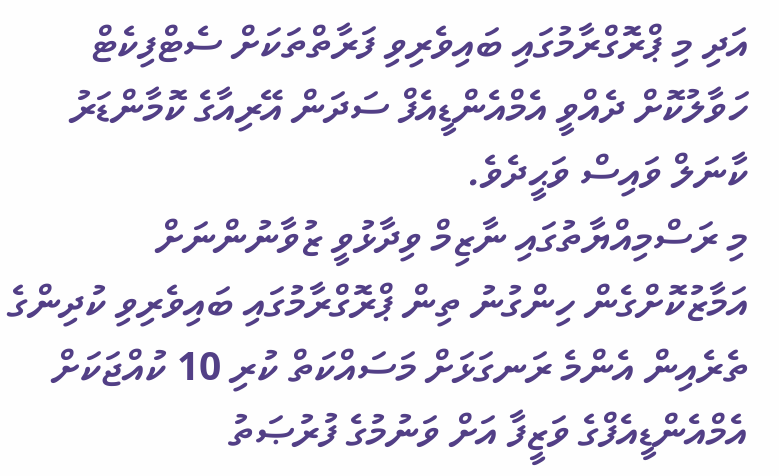އަދި މި ޕްރޮގްރާމުގައި ބައިވެރިވި ފަރާތްތަކަށް ސެޓްފިކެޓް ހަވާލުކޮށް ދެއްވީ އެމްއެންޑީއެފް ސަދަން އޭރިއާގެ ކޮމާންޑަރު ކާނަލް ވައިސް ވަޙީދެވެ.
މި ރަސްމިއްޔާތުގައި ނާޒިމް ވިދާޅުވީ ޒުވާނުންނަށް އަމާޒުކޮށްގެން ހިންގުނު ތިން ޕްރޮގްރާމުގައި ބައިވެރިވި ކުދިންގެ ތެރެއިން އެންމެ ރަނގަޅަށް މަސައްކަތް ކުރި 10 ކުއްޖަކަށް އެމްއެންޑީއެފްގެ ވަޒީފާ އަށް ވަނުމުގެ ފުރުޞަތު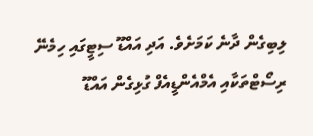ލިބިގެން ދާނެ ކަމަށެވެ. އަދި އައްޑޫ ސިޓީގައި ހިމެނޭ ރިސޯޓްތަކާއި އެމްއެންޑީއެފް ގުޅިގެން އައްޑޫ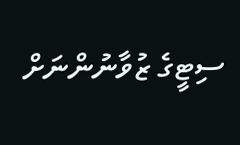ސިޓީގެ ޒުވާނުންނަށް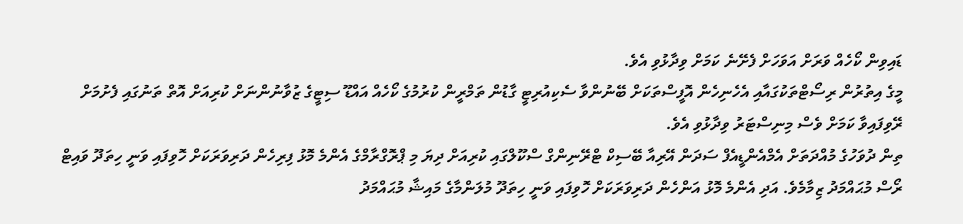ޑައިވިން ކޯހެއް ވަރަށް އަވަހަށް ފެށޭނެ ކަމަށް ވިދާޅުވި އެވެ.
މީގެ އިތުރުން ރިސޯޓްތަކުގައާއި އެހެނިހެން އޮފީސްތަކަށް ބޭނުންވާ ސެކިއުރިޓީ ގާޑުން ތަމްރީން ކުރުމުގެ ކޯހެއް އައްޑޫ ސިޓީގެ ޒުވާނުންނަށް ކުރިއަށް އޮތް ތަނުގައި ފެށުމަށް ރޭވިފައިވާ ކަމަށް ވެސް މިނިސްޓަރު ވިދާޅުވި އެވެ.
ތިން ދުވަހުގެ މުއްދަތަށް އެމްއެންޑީއެފް ސަދަން އޭރިއާ ބޭސިކް ޓްރޭނިންގް ސްކޫލްގައި ކުރިއަށް ދިޔަ މި ޕްރޮގްރާމްގެ އެންމެ މޮޅު ފިރިހެން ދަރިވަރަކަށް ހޮވިފައި ވަނީ ހިތަދޫ ވައިޓް ރޯސް މުޙައްމަދު ޒިމާމެވެ. އަދި އެންމެ މޮޅު އަންހެން ދަރިވަރަކަށް ހޮވިފައި ވަނީ ހިތަދޫ މުލަންމާގެ މައިޝާ މުޙައްމަދު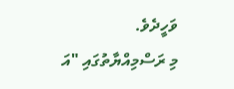ވަހީދެވެ.
މި ރަސްމިއްޔާތުގައި "އަ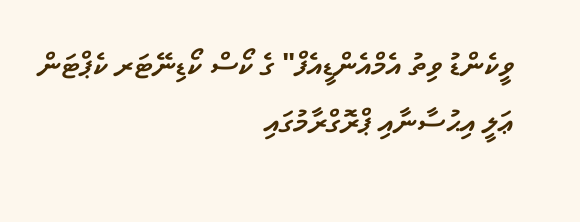ވީކެންޑު ވިތު އެމްއެންޑީއެފް" ގެ ކޯސް ކޯޑިނޭޓަރ ކެޕްޓަން ޢަލީ އިޙުސާނާއި ޕްރޮގްރާމުގައި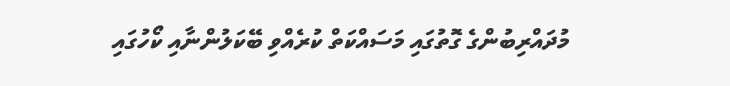މުދައްރިބުންގެ ގޮތުގައި މަސައްކަތް ކުރެއްވި ބޭކަލުންނާއި ކޯހުގައި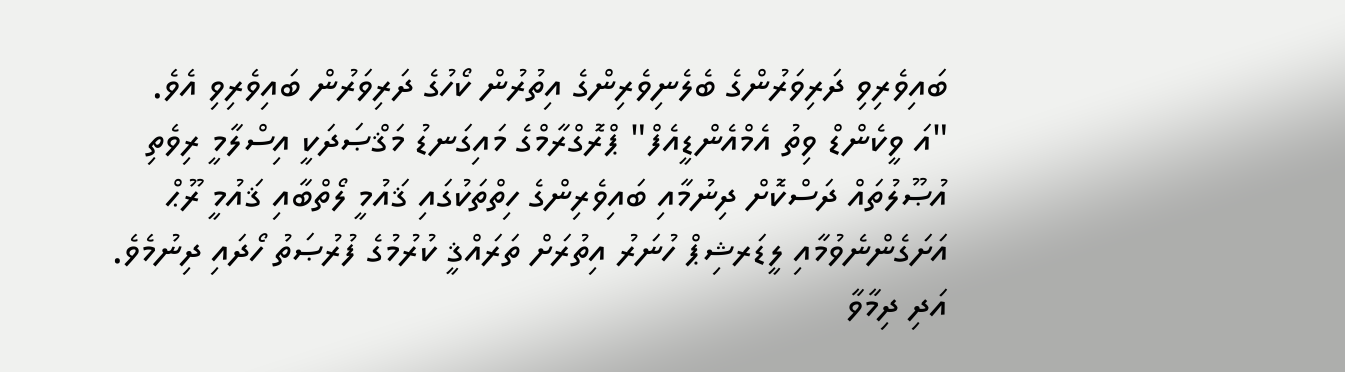ބައިވެރިވި ދަރިވަރުންގެ ބެލެނިވެރިންގެ އިތުރުން ކޯހުގެ ދަރިވަރުން ބައިވެރިވި އެވެ.
"އަ ވީކެންޑް ވިތު އެމްއެންޑީއެފް" ޕްރޮގްރާމްގެ މައިގަނޑު މަޤްޞަދަކީ އިސްލާމީ ރިވެތި އުޞޫލުތައް ދަސްކޮށް ދިނުމާއި ބައިވެރިންގެ ހިތްތަކުގައި ޤައުމީ ލޯތްބާއި ޤައުމީ ރޫޙް އަށަގެންނެވުމާއި ލީޑަރޝިޕް ހުނަރު އިތުރަށް ތަރައްޤީ ކުރުމުގެ ފުރުޞަތު ހޯދައި ދިނުމެވެ.
އަދި ދިމާވާ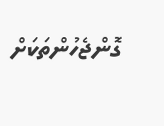ގޮންޖެހުންތަކަށް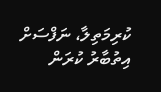ކުރިމަތިލާ، ނަފްސަށް އިތުބާރު ކުރަން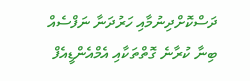ދަސްކޮށްދިނުމާއި ހަރުދަނާ ނަފްސެއް ބިނާ ކުރާނެ ގޮތްތަކާއި އެމްއެންޑީއެފް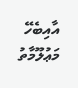އާއިބެހޭ މަޢުލޫމާތު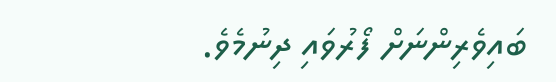ބައިވެރިންނަށް ފޯރުވައި ދިނުމެވެ.